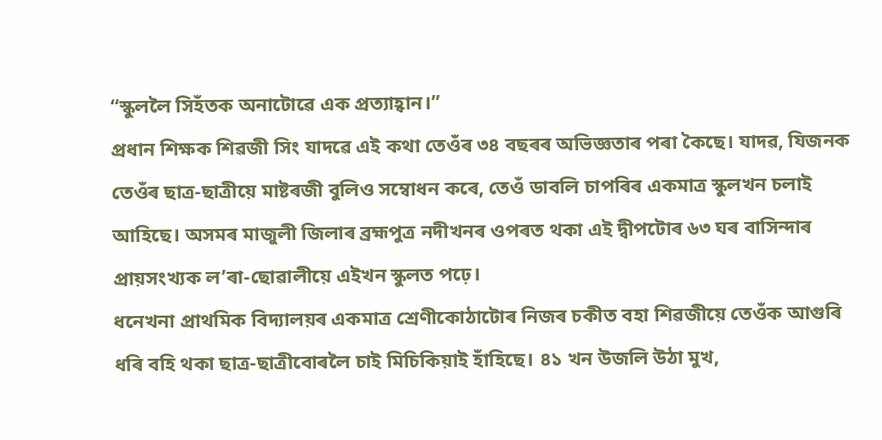“স্কুললৈ সিহঁতক অনাটোৱে এক প্ৰত্যাহ্বান।”
প্ৰধান শিক্ষক শিৱজী সিং যাদৱে এই কথা তেওঁৰ ৩৪ বছৰৰ অভিজ্ঞতাৰ পৰা কৈছে। যাদৱ, যিজনক তেওঁৰ ছাত্ৰ-ছাত্ৰীয়ে মাষ্টৰজী বুলিও সম্বোধন কৰে, তেওঁ ডাবলি চাপৰিৰ একমাত্ৰ স্কুলখন চলাই আহিছে। অসমৰ মাজুলী জিলাৰ ব্ৰহ্মপুত্ৰ নদীখনৰ ওপৰত থকা এই দ্বীপটোৰ ৬৩ ঘৰ বাসিন্দাৰ প্ৰায়সংখ্যক ল’ৰা-ছোৱালীয়ে এইখন স্কুলত পঢ়ে।
ধনেখনা প্ৰাথমিক বিদ্যালয়ৰ একমাত্ৰ শ্ৰেণীকোঠাটোৰ নিজৰ চকীত বহা শিৱজীয়ে তেওঁক আগুৰি ধৰি বহি থকা ছাত্ৰ-ছাত্ৰীবোৰলৈ চাই মিচিকিয়াই হাঁহিছে। ৪১ খন উজলি উঠা মুখ,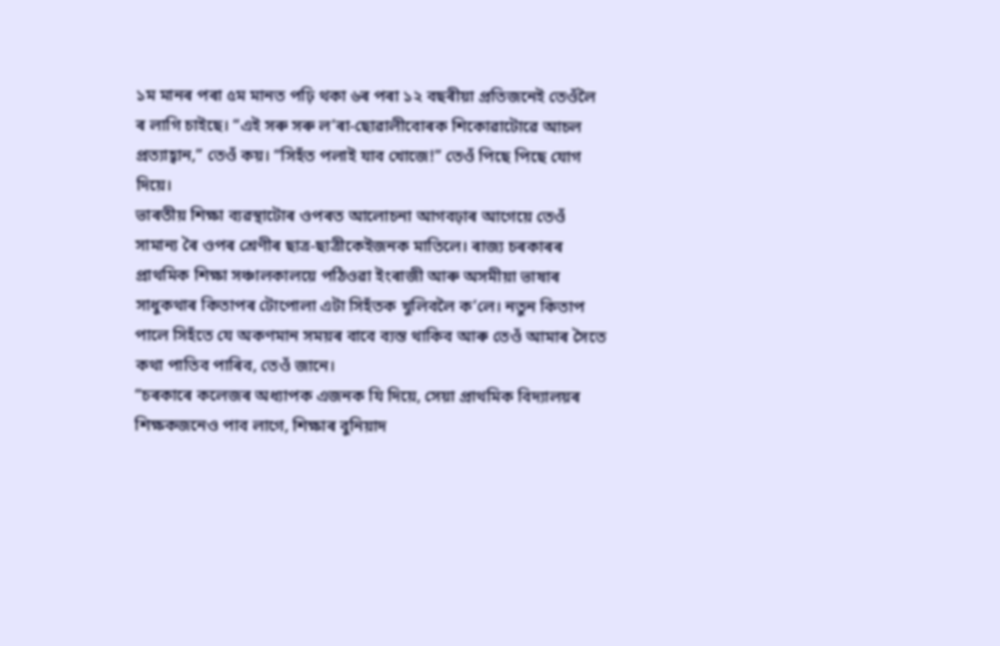১ম মানৰ পৰা ৫ম মানত পঢ়ি থকা ৬ৰ পৰা ১২ বছৰীয়া প্ৰতিজনেই তেওঁলৈ ৰ লাগি চাইছে। “এই সৰু সৰু ল’ৰা-ছোৱালীবোৰক শিকোৱাটোৱে আচল প্ৰত্যাহ্বান,” তেওঁ কয়। “সিহঁত পলাই যাব খোজে!” তেওঁ পিছে পিছে যোগ দিয়ে।
ভাৰতীয় শিক্ষা ব্যৱস্থাটোৰ ওপৰত আলোচনা আগবঢ়াৰ আগেয়ে তেওঁ সামান্য ৰৈ ওপৰ শ্ৰেণীৰ ছাত্ৰ-ছাত্ৰীকেইজনক মাতিলে। ৰাজ্য চৰকাৰৰ প্ৰাথমিক শিক্ষা সঞ্চালকালয়ে পঠিওৱা ইংৰাজী আৰু অসমীয়া ভাষাৰ সাধুকথাৰ কিতাপৰ টোপোলা এটা সিহঁতক খুলিবলৈ ক’লে। নতুন কিতাপ পালে সিহঁতে যে অকণমান সময়ৰ বাবে ব্যস্ত থাকিব আৰু তেওঁ আমাৰ সৈতে কথা পাতিব পাৰিব, তেওঁ জানে।
“চৰকাৰে কলেজৰ অধ্যাপক এজনক যি দিয়ে, সেয়া প্ৰাথমিক বিদ্যালয়ৰ শিক্ষকজনেও পাব লাগে, শিক্ষাৰ বুনিয়াদ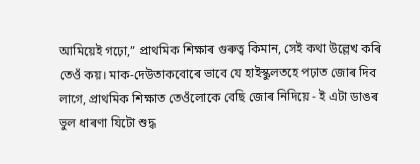আমিয়েই গঢ়ো,” প্ৰাথমিক শিক্ষাৰ গুৰুত্ব কিমান, সেই কথা উল্লেখ কৰি তেওঁ কয়। মাক-দেউতাকবোৰে ভাবে যে হাইস্কুলতহে পঢ়াত জোৰ দিব লাগে, প্ৰাথমিক শিক্ষাত তেওঁলোকে বেছি জোৰ নিদিয়ে - ই এটা ডাঙৰ ভুল ধাৰণা যিটো শুদ্ধ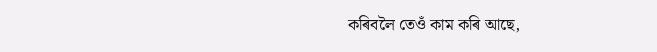কৰিবলৈ তেওঁ কাম কৰি আছে,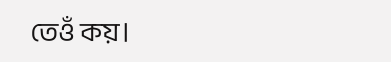তেওঁ কয়।